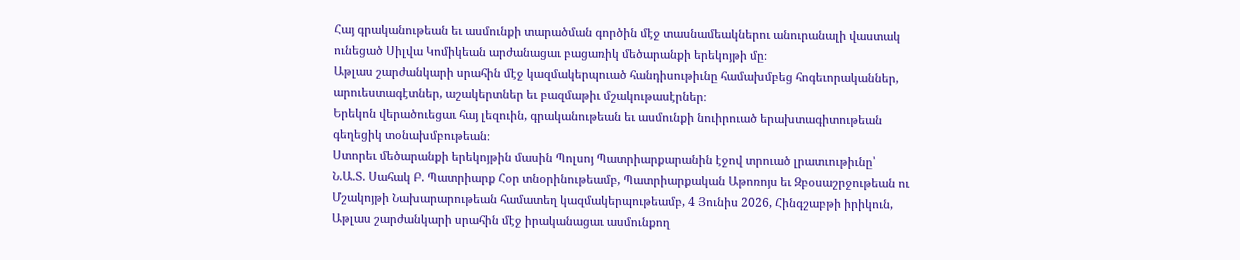Հայ գրականութեան եւ ասմունքի տարածման գործին մէջ տասնամեակներու անուրանալի վաստակ ունեցած Սիլվա Կոմիկեան արժանացաւ բացառիկ մեծարանքի երեկոյթի մը։
Աթլաս շարժանկարի սրահին մէջ կազմակերպուած հանդիսութիւնը համախմբեց հոգեւորականներ, արուեստագէտներ, աշակերտներ եւ բազմաթիւ մշակութասէրներ։
Երեկոն վերածուեցաւ հայ լեզուին, գրականութեան եւ ասմունքի նուիրուած երախտագիտութեան գեղեցիկ տօնախմբութեան։
Ստորեւ մեծարանքի երեկոյթին մասին Պոլսոյ Պատրիարքարանին էջով տրուած լրատւութիւնը՝
Ն.Ա.Տ. Սահակ Բ. Պատրիարք Հօր տնօրինութեամբ, Պատրիարքական Աթոռոյս եւ Զբօսաշրջութեան ու Մշակոյթի Նախարարութեան համատեղ կազմակերպութեամբ, 4 Յունիս 2026, Հինգշաբթի իրիկուն, Աթլաս շարժանկարի սրահին մէջ իրականացաւ ասմունքող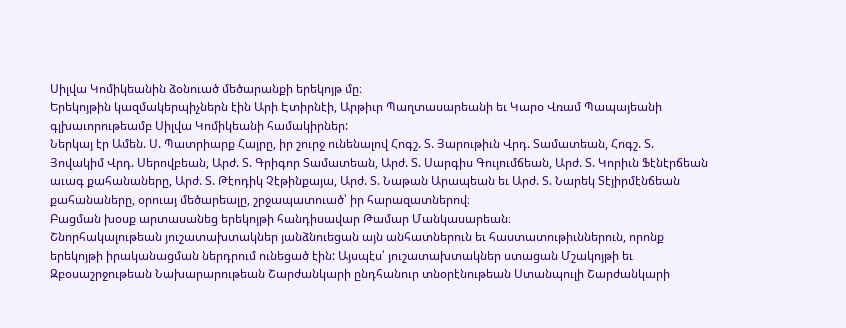Սիլվա Կոմիկեանին ձօնուած մեծարանքի երեկոյթ մը։
Երեկոյթին կազմակերպիչներն էին Արի Էտիրնէի, Արթիւր Պաղտասարեանի եւ Կարօ Վռամ Պապայեանի գլխաւորութեամբ Սիլվա Կոմիկեանի համակիրներ:
Ներկայ էր Ամեն. Ս. Պատրիարք Հայրը, իր շուրջ ունենալով Հոգշ. Տ. Յարութիւն Վրդ. Տամատեան, Հոգշ. Տ. Յովակիմ Վրդ. Սերովբեան, Արժ. Տ. Գրիգոր Տամատեան, Արժ. Տ. Սարգիս Գույումճեան, Արժ. Տ. Կորիւն Ֆէնէրճեան աւագ քահանաները, Արժ. Տ. Թէոդիկ Չէթինքայա, Արժ. Տ. Նաթան Արապեան եւ Արժ. Տ. Նարեկ Տէյիրմէնճեան քահանաները, օրուայ մեծարեալը, շրջապատուած՝ իր հարազատներով։
Բացման խօսք արտասանեց երեկոյթի հանդիսավար Թամար Մանկասարեան։
Շնորհակալութեան յուշատախտակներ յանձնուեցան այն անհատներուն եւ հաստատութիւններուն, որոնք երեկոյթի իրականացման ներդրում ունեցած էին: Այսպէս՝ յուշատախտակներ ստացան Մշակոյթի եւ Զբօսաշրջութեան Նախարարութեան Շարժանկարի ընդհանուր տնօրէնութեան Ստանպուլի Շարժանկարի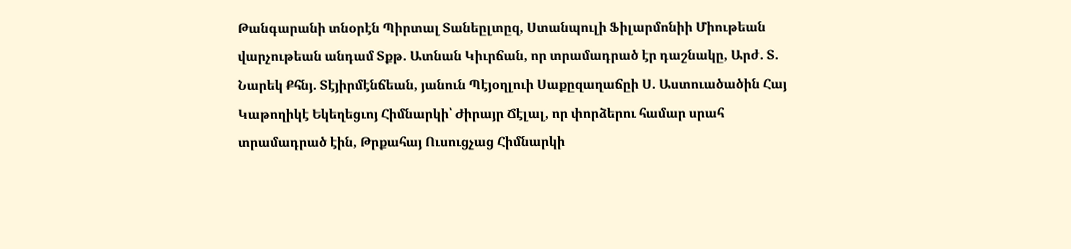Թանգարանի տնօրէն Պիրտալ Տանեըլտըզ, Ստանպուլի Ֆիլարմոնիի Միութեան վարչութեան անդամ Տքթ. Ատնան Կիւրճան, որ տրամադրած էր դաշնակը, Արժ. Տ. Նարեկ Քհնյ. Տէյիրմէնճեան, յանուն Պէյօղլուի Սաքըզաղաճըի Ս. Աստուածածին Հայ Կաթողիկէ Եկեղեցւոյ Հիմնարկի՝ Ժիրայր Ճէլալ, որ փորձերու համար սրահ տրամադրած էին, Թրքահայ Ուսուցչաց Հիմնարկի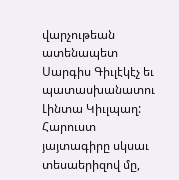վարչութեան ատենապետ Սարգիս Գիւլէկէչ եւ պատասխանատու Լինտա Կիւլպաղ:
Հարուստ յայտագիրը սկսաւ տեսաերիզով մը,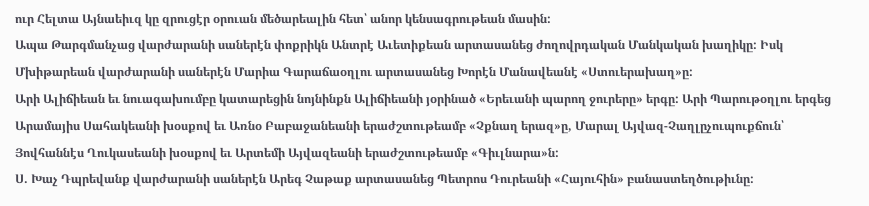ուր Հելտա Այնաեիւզ կը զրուցէր օրուան մեծարեալին հետ՝ անոր կենսագրութեան մասին:
Ապա Թարգմանչաց վարժարանի սաներէն փոքրիկն Անտրէ Աւետիքեան արտասանեց ժողովրդական Մանկական խաղիկը: Իսկ Մխիթարեան վարժարանի սաներէն Մարիա Գարաճաօղլու արտասանեց Խորէն Մանավեանէ «Ստուերախաղ»ը:
Արի Ալիճիեան եւ նուագախումբը կատարեցին նոյնինքն Ալիճիեանի յօրինած «Երեւանի պարող ջուրերը» երգը: Արի Պարութօղլու երգեց Արամայիս Սահակեանի խօսքով եւ Առնօ Բաբաջանեանի երաժշտութեամբ «Չքնաղ երազ»ը, Մարալ Այվազ-Չաղլըչուպուքճուն՝ Յովհաննէս Ղուկասեանի խօսքով եւ Արտեմի Այվազեանի երաժշտութեամբ «Գիւլնարա»ն:
Ս. Խաչ Դպրեվանք վարժարանի սաներէն Արեգ Չաթաք արտասանեց Պետրոս Դուրեանի «Հայուհին» բանաստեղծութիւնը: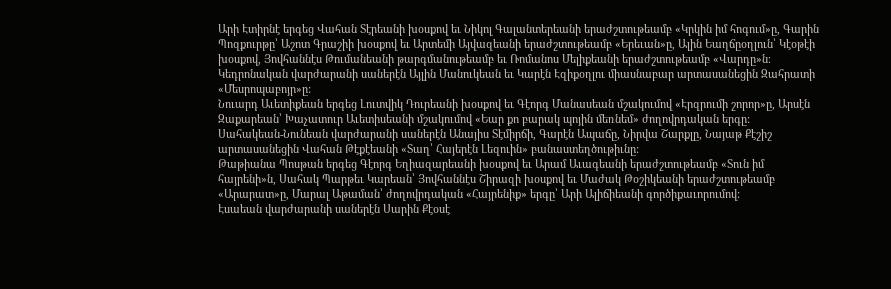Արի Էտիրնէ երգեց Վահան Տէրեանի խօսքով եւ Նիկոլ Գալանտերեանի երաժշտութեամբ «Կրկին իմ հոգում»ը, Գարին Պոզքուրթը՝ Աշոտ Գրաշիի խօսքով եւ Արտեմի Այվազեանի երաժշտութեամբ «Երեւան»ը, Ալին Եաղճըօղլուն՝ Կէօթէի խօսքով, Յովհաննէս Թումանեանի թարգմանութեամբ եւ Ռոմանոս Մելիքեանի երաժշտութեամբ «Վարդը»ն։
Կեդրոնական վարժարանի սաներէն Այլին Մանուկեան եւ Կարէն Էզիքօղլու միասնաբար արտասանեցին Զահրատի «Մեսրոպաբոյր»ը:
Նուարդ Աւետիքեան երգեց Լուտվիկ Դուրեանի խօսքով եւ Գէորգ Մանասեան մշակումով «Էրզրումի շորոր»ը, Արսէն Զաքարեան՝ Խաչատուր Աւետիսեանի մշակումով «Եար քո բարակ պոյին մեռնեմ» ժողովրդական երգը:
Սահակեան-Նունեան վարժարանի սաներէն Անայիս Տէմիրճի, Գարէն Ապաճը, Նիրվա Շարքլը, Նայաթ Քէշիշ արտասանեցին Վահան Թէքէեանի «Տաղ՝ Հայերէն Լեզուին» բանաստեղծութիւնը:
Թաթիանա Պոսթան երգեց Գէորգ Եղիազարեանի խօսքով եւ Արամ Աւագեանի երաժշտութեամբ «Տուն իմ հայրենի»ն, Սահակ Պարթեւ Կարեան՝ Յովհաննէս Շիրազի խօսքով եւ Մաժակ Թօշիկեանի երաժշտութեամբ «Արարատ»ը, Մարալ Աթաման՝ ժողովրդական «Հայրենիք» երգը՝ Արի Ալիճիեանի գործիքաւորումով:
Էսաեան վարժարանի սաներէն Սարին Քէօսէ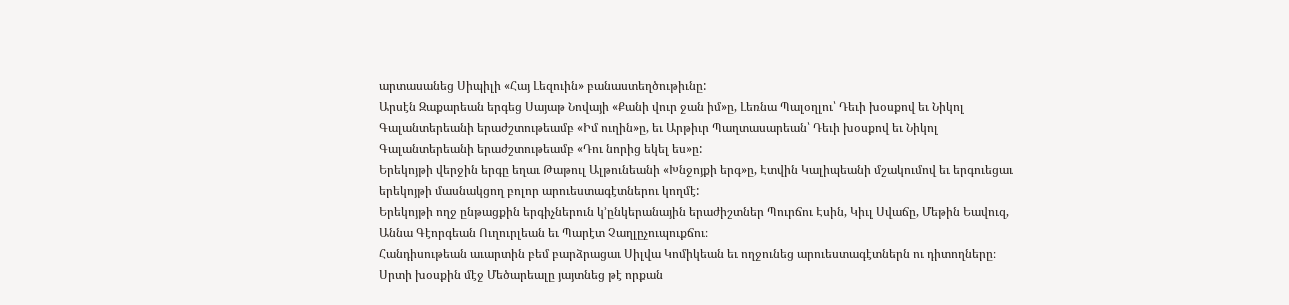արտասանեց Սիպիլի «Հայ Լեզուին» բանաստեղծութիւնը:
Արսէն Զաքարեան երգեց Սայաթ Նովայի «Քանի վուր ջան իմ»ը, Լեռնա Պալօղլու՝ Դեւի խօսքով եւ Նիկոլ Գալանտերեանի երաժշտութեամբ «Իմ ուղին»ը, եւ Արթիւր Պաղտասարեան՝ Դեւի խօսքով եւ Նիկոլ Գալանտերեանի երաժշտութեամբ «Դու նորից եկել ես»ը:
Երեկոյթի վերջին երգը եղաւ Թաթուլ Ալթունեանի «Խնջոյքի երգ»ը, Էտվին Կալիպեանի մշակումով եւ երգուեցաւ երեկոյթի մասնակցող բոլոր արուեստագէտներու կողմէ:
Երեկոյթի ողջ ընթացքին երգիչներուն կ’ընկերանային երաժիշտներ Պուրճու Էսին, Կիւլ Սվաճը, Մեթին Եավուզ, Աննա Գէորգեան Ուղուրլեան եւ Պարէտ Չաղլըչուպուքճու։
Հանդիսութեան աւարտին բեմ բարձրացաւ Սիլվա Կոմիկեան եւ ողջունեց արուեստագէտներն ու դիտողները։ Սրտի խօսքին մէջ Մեծարեալը յայտնեց թէ որքան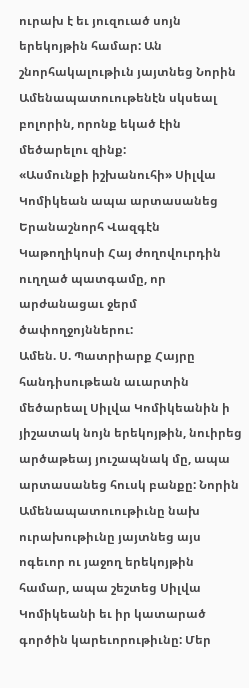ուրախ է եւ յուզուած սոյն երեկոյթին համար: Ան շնորհակալութիւն յայտնեց Նորին Ամենապատուութենէն սկսեալ բոլորին, որոնք եկած էին մեծարելու զինք:
«Ասմունքի իշխանուհի» Սիլվա Կոմիկեան ապա արտասանեց Երանաշնորհ Վազգէն Կաթողիկոսի Հայ ժողովուրդին ուղղած պատգամը, որ արժանացաւ ջերմ ծափողջոյններու:
Ամեն. Ս. Պատրիարք Հայրը հանդիսութեան աւարտին մեծարեալ Սիլվա Կոմիկեանին ի յիշատակ նոյն երեկոյթին, նուիրեց արծաթեայ յուշապնակ մը, ապա արտասանեց հուսկ բանքը: Նորին Ամենապատուութիւնը նախ ուրախութիւնը յայտնեց այս ոգեւոր ու յաջող երեկոյթին համար, ապա շեշտեց Սիլվա Կոմիկեանի եւ իր կատարած գործին կարեւորութիւնը: Մեր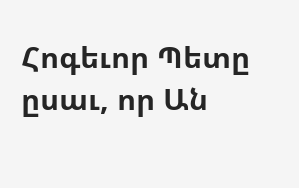Հոգեւոր Պետը ըսաւ, որ Ան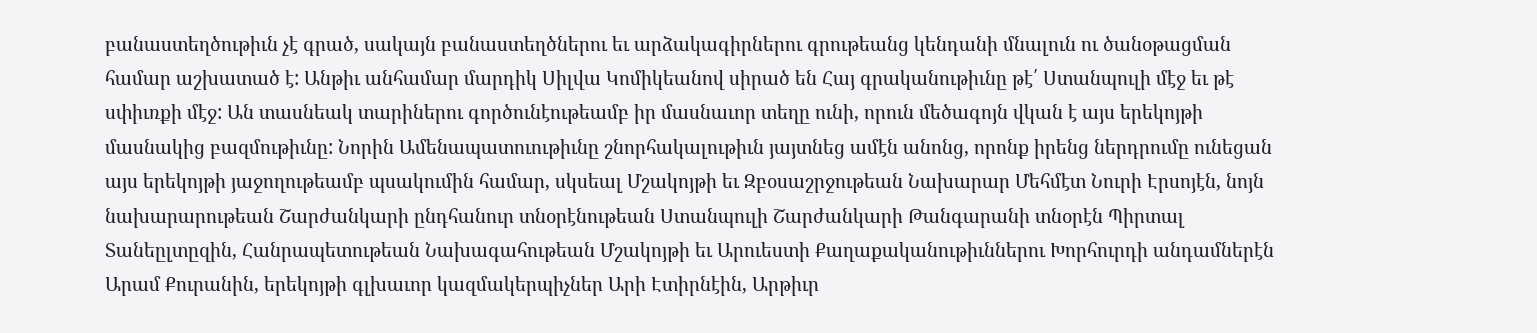բանաստեղծութիւն չէ գրած, սակայն բանաստեղծներու եւ արձակագիրներու գրութեանց կենդանի մնալուն ու ծանօթացման համար աշխատած է: Անթիւ անհամար մարդիկ Սիլվա Կոմիկեանով սիրած են Հայ գրականութիւնը թէ՛ Ստանպուլի մէջ եւ թէ սփիւռքի մէջ: Ան տասնեակ տարիներու գործունէութեամբ իր մասնաւոր տեղը ունի, որուն մեծագոյն վկան է այս երեկոյթի մասնակից բազմութիւնը: Նորին Ամենապատուութիւնը շնորհակալութիւն յայտնեց ամէն անոնց, որոնք իրենց ներդրումը ունեցան այս երեկոյթի յաջողութեամբ պսակումին համար, սկսեալ Մշակոյթի եւ Զբօսաշրջութեան Նախարար Մեհմէտ Նուրի Էրսոյէն, նոյն նախարարութեան Շարժանկարի ընդհանուր տնօրէնութեան Ստանպուլի Շարժանկարի Թանգարանի տնօրէն Պիրտալ Տանեըլտըզին, Հանրապետութեան Նախագահութեան Մշակոյթի եւ Արուեստի Քաղաքականութիւններու Խորհուրդի անդամներէն Արամ Քուրանին, երեկոյթի գլխաւոր կազմակերպիչներ Արի Էտիրնէին, Արթիւր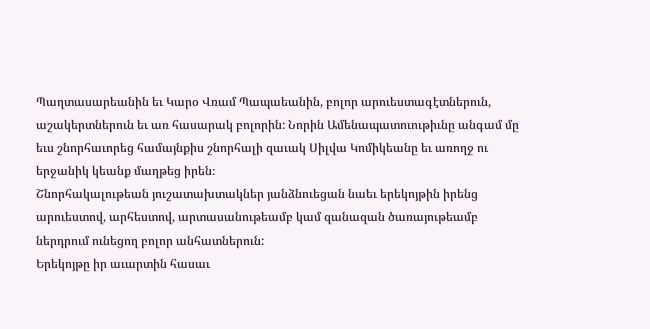Պաղտասարեանին եւ Կարօ Վռամ Պապաեանին, բոլոր արուեստագէտներուն, աշակերտներուն եւ առ հասարակ բոլորին: Նորին Ամենապատուութիւնը անգամ մը եւս շնորհաւորեց համայնքիս շնորհալի զաւակ Սիլվա Կոմիկեանը եւ առողջ ու երջանիկ կեանք մաղթեց իրեն։
Շնորհակալութեան յուշատախտակներ յանձնուեցան նաեւ երեկոյթին իրենց արուեստով, արհեստով, արտասանութեամբ կամ զանազան ծառայութեամբ ներդրում ունեցող բոլոր անհատներուն:
Երեկոյթը իր աւարտին հասաւ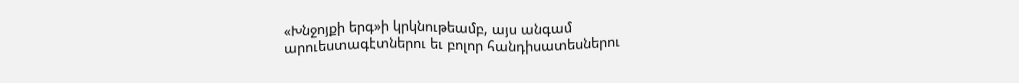«Խնջոյքի երգ»ի կրկնութեամբ, այս անգամ արուեստագէտներու եւ բոլոր հանդիսատեսներու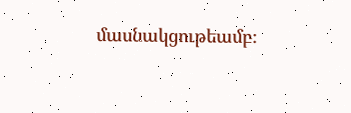մասնակցութեամբ։